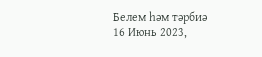Белем һәм тәрбиә
16 Июнь 2023,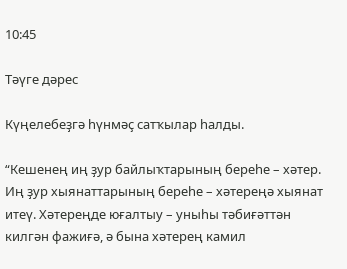10:45

Тәүге дәрес

Күңелебеҙгә һүнмәҫ сатҡылар һалды.

“Кешенең иң ҙур байлыҡтарының береһе – хәтер. Иң ҙур хыянаттарының береһе – хәтереңә хыянат итеү. Хәтереңде юғалтыу – уныһы тәбиғәттән килгән фажиғә, ә бына хәтерең камил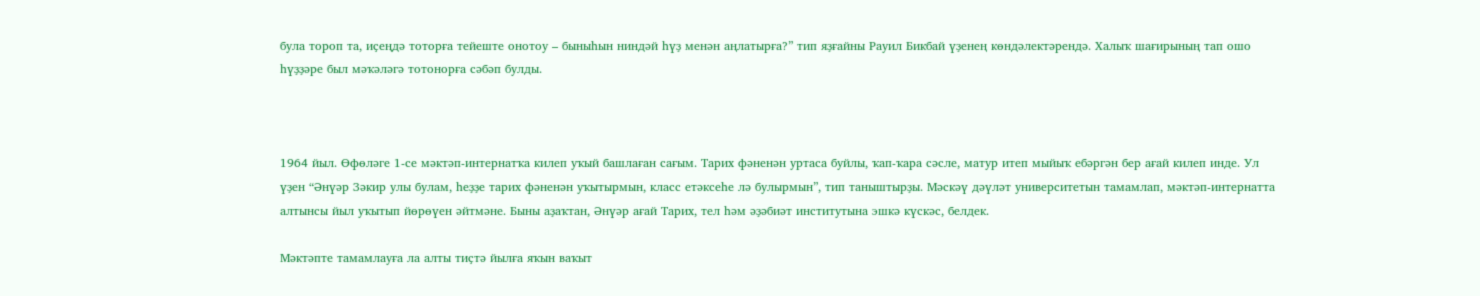була тороп та, иҫеңдә тоторға тейеште онотоу – быныһын ниндәй һүҙ менән аңлатырға?” тип яҙғайны Рауил Бикбай үҙенең көндәлектәрендә. Халыҡ шағирының тап ошо һүҙҙәре был мәҡәләгә тотонорға сәбәп булды.



1964 йыл. Өфөләге 1-се мәктәп-интернатҡа килеп уҡый башлаған сағым. Тарих фәненән уртаса буйлы, ҡап-ҡара сәсле, матур итеп мыйыҡ ебәргән бер ағай килеп инде. Ул үҙен “Әнүәр Зәкир улы булам, һеҙҙе тарих фәненән уҡытырмын, класс етәксеһе лә булырмын”, тип таныштырҙы. Мәскәү дәүләт университетын тамамлап, мәктәп-интернатта алтынсы йыл уҡытып йөрөүен әйтмәне. Быны аҙаҡтан, Әнүәр ағай Тарих, тел һәм әҙәбиәт институтына эшкә күскәс, белдек.

Мәктәпте тамамлауға ла алты тиҫтә йылға яҡын ваҡыт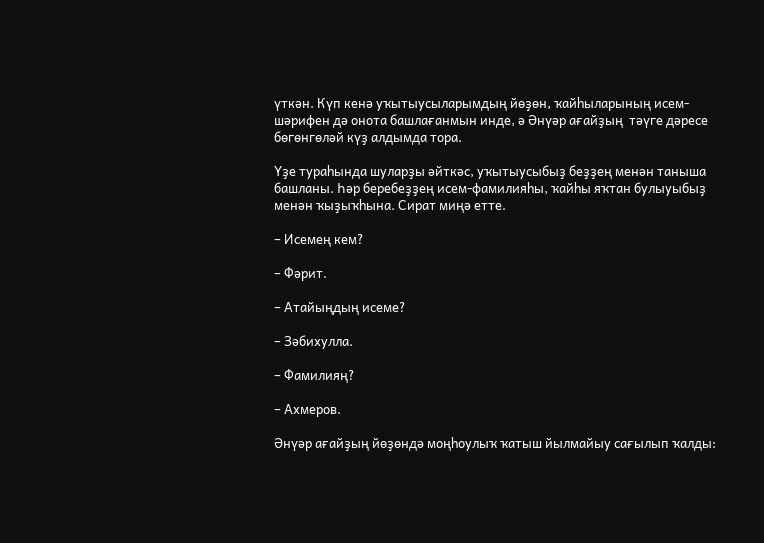үткән. Күп кенә уҡытыусыларымдың йөҙөн, ҡайһыларының исем-шәрифен дә онота башлағанмын инде, ә Әнүәр ағайҙың  тәүге дәресе бөгөнгөләй күҙ алдымда тора.

Үҙе тураһында шуларҙы әйткәс, уҡытыусыбыҙ беҙҙең менән таныша башланы. Һәр беребеҙҙең исем-фамилияһы, ҡайһы яҡтан булыуыбыҙ менән ҡыҙыҡһына. Сират миңә етте.

– Исемең кем?

– Фәрит.

– Атайыңдың исеме?

– Зәбихулла.

– Фамилияң?

– Ахмеров.

Әнүәр ағайҙың йөҙөндә моңһоулыҡ ҡатыш йылмайыу сағылып ҡалды: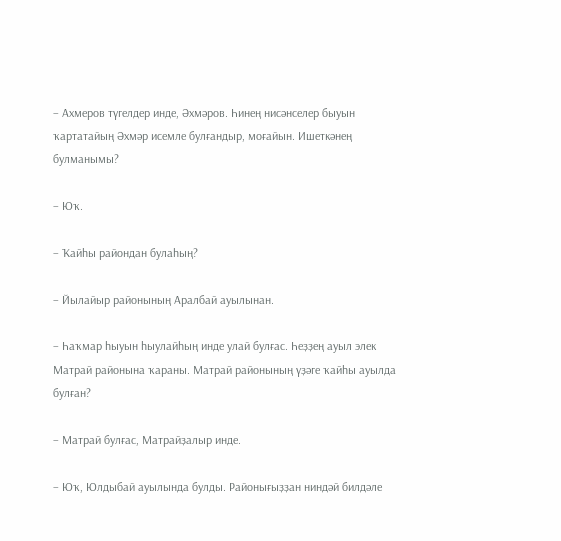– Ахмеров түгелдер инде, Әхмәров. Һинең нисәнселер быуын ҡартатайың Әхмәр исемле булғандыр, моғайын. Ишеткәнең булманымы?

– Юҡ.

– Ҡайһы райондан булаһың?

– Йылайыр районының Аралбай ауылынан.

– Һаҡмар һыуын һыулайһың инде улай булғас. Һеҙҙең ауыл элек Матрай районына ҡараны. Матрай районының үҙәге ҡайһы ауылда булған?

– Матрай булғас, Матрайҙалыр инде.

– Юҡ, Юлдыбай ауылында булды. Районығыҙҙан ниндәй билдәле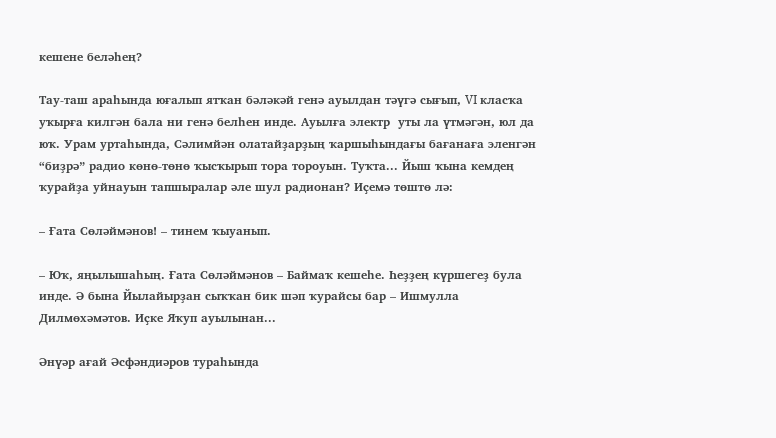кешене беләһең?

Тау-таш араһында юғалып ятҡан бәләкәй генә ауылдан тәүгә сығып, VI класҡа уҡырға килгән бала ни генә белһен инде. Ауылға электр  уты ла үтмәгән, юл да юҡ. Урам уртаһында, Сәлимйән олатайҙарҙың ҡаршыһындағы бағанаға эленгән  “биҙрә” радио көнө-төнө ҡысҡырып тора тороуын. Туҡта... Йыш ҡына кемдең ҡурайҙа уйнауын тапшыралар әле шул радионан? Иҫемә төштө лә:

– Ғата Сөләймәнов! – тинем ҡыуанып.

– Юҡ, яңылышаһың. Ғата Сөләймәнов – Баймаҡ кешеһе. Һеҙҙең күршегеҙ була инде. Ә бына Йылайырҙан сыҡҡан бик шәп ҡурайсы бар – Ишмулла Дилмөхәмәтов. Иҫке Яҡуп ауылынан...

Әнүәр ағай Әсфәндиәров тураһында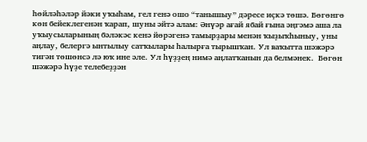һөйләһәләр йәки уҡыһам, гел генә ошо “танышыу” дәресе иҫкә төшә. Бөгөнгө көн бейеклегенән ҡарап, шуны әйтә алам: Әнүәр ағай ябай ғына әңгәмә аша ла уҡыусыларының бәләкәс кенә йөрәгенә тамырҙары менән ҡыҙыҡһыныу, уны аңлау, белергә ынтылыу сатҡылары һалырға тырышҡан. Ул ваҡытта шәжәрә тигән төшөнсә лә юҡ ине әле. Ул һүҙҙең нимә аңлатҡанын да белмәнек.  Бөгөн шәжәрә һүҙе телебеҙҙән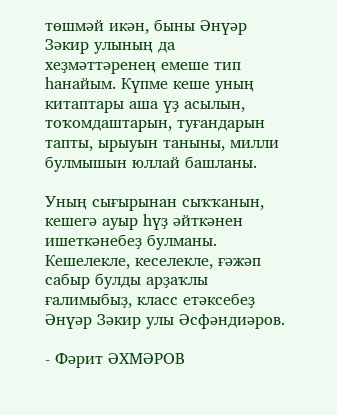төшмәй икән, быны Әнүәр Зәкир улының да хеҙмәттәренең емеше тип һанайым. Күпме кеше уның китаптары аша үҙ асылын, тоҡомдаштарын, туғандарын тапты, ырыуын таныны, милли булмышын юллай башланы.

Уның сығырынан сыҡҡанын, кешегә ауыр һүҙ әйткәнен ишеткәнебеҙ булманы. Кешелекле, кеселекле, ғәжәп сабыр булды арҙаҡлы ғалимыбыҙ, класс етәксебеҙ Әнүәр Зәкир улы Әсфәндиәров.

- Фәрит ӘХМӘРОВ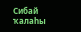Сибай ҡалаһы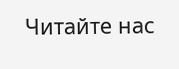Читайте нас